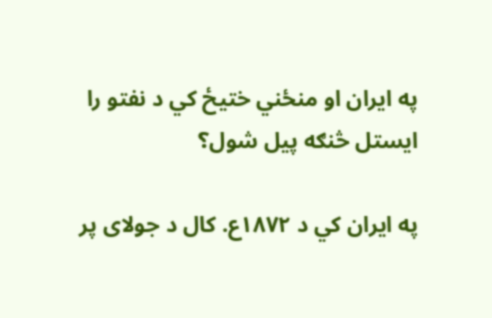په ايران او منځني ختيځ كي د نفتو را ايستل څنګه پيل شول؟

په ايران كي د ۱۸۷۲ع. كال د جولاى پر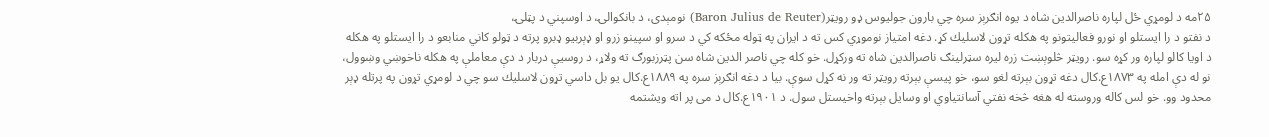۲۵مه د لومړي ځل لپاره ناصرالدين شاه د يوه انګرېز سره چي بارون جوليوس ډو رويټر(Baron Julius de Reuter) نومېدى، د بانكوالۍ، د اوسپني د پټلۍ،
د نفتو د را ايستلو او نورو فعاليتونو په هكله تړون لاسليك كړ. دغه امتياز نوموړي كس ته د ايران په ټوله مځكه كي د سرو او سپينو زرو او ډېربيو ډبرو پرته د ټولو كاني منابعو د را ايستلو په هكله د اويا كالو لپاره ور كړه سو. رويټر څلوېښت زره ليره سټرلينګ ناصرالدين شاه ته وركړل. خو كله چي ناصر الدين شاه سن پټرزبورګ ته ولاړ، د روسيې دربار د دې معاملې په هكله ناخوښي وښوول، نو له دې امله په ۱۸۷۳ع.كال دغه تړون بېرته لغو سو، خو پيسې بېرته رويټر ته ور نه كړل سوې. بيا د دغه انګرېز سره په ۱۸۸۹ع.كال يو بل داسي تړون لاسليك سو چي د لومړي تړون په پرتله ډېر محدود وو. خو لس كاله وروسته له هغه څخه نفتي آسانتياوي او وسايل بېرته واخيستل سول. د ۱۹۰۱ع.كال د مى پر اته ويشتمه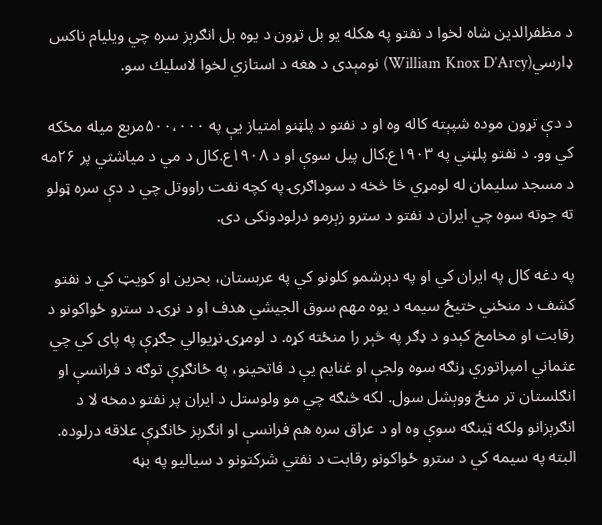د مظفرالدين شاه لخوا د نفتو په هكله يو بل تړون د يوه بل انګرېز سره چي ويليام ناكس ډارسي(William Knox D’Arcy) نومېدى د هغه د استازي لخوا لاسليك سو.

د دې تړون موده شپېته كاله وه او د نفتو د پلټنو امتياز يې په ۵۰۰،۰۰۰مربع ميله مځكه كي وو. د نفتو پلټني په ۱۹۰۳ع.كال پيل سوې او د ۱۹۰۸ع.كال د مي د مياشتي پر ۲۶مه د مسجد سليمان له لومړي څا څخه د سوداګرۍ په كچه نفت راووتل چي د دې سره ټولو ته جوته سوه چي ايران د نفتو د سترو زېرمو درلودونكى دى.

په دغه كال په ايران كي او په دېرشمو كلونو كي په عربستان، بحرين او كويټ كي د نفتو كشف د منځني ختيځ سيمه د يوه مهم سوق الجيشي هدف او د نړۍ د سترو ځواكونو د رقابت او مخامخ كېدو د ډګر په څېر را منځته كړه. د لومړۍ نړيوالي جګړې په پاى كي چي عثماني امپراتوري ړنګه سوه ولجې او غنايم يې د فاتحينو، په ځانګړې توګه د فرانسې او انګلستان تر منځ ووېشل سول. لكه څنګه چي مو ولوستل د ايران پر نفتو دمخه لا د انګرېزانو ولكه ټينګه سوې وه او د عراق سره هم فرانسې او انګرېز ځانګړې علاقه درلوده. البته په سيمه كي د سترو ځواكونو رقابت د نفتي شركتونو د سياليو په بڼه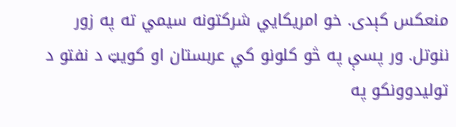منعكس كېدى. خو امريكايي شركتونه سيمي ته په زور ننوتل. ور پسې په څو كلونو كي عربستان او كويټ د نفتو د توليدوونكو په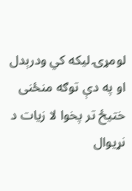لومړۍ ليكه كي ودرېدل او په دې توګه منځنى ختيځ تر پخوا لا زيات د نړيوال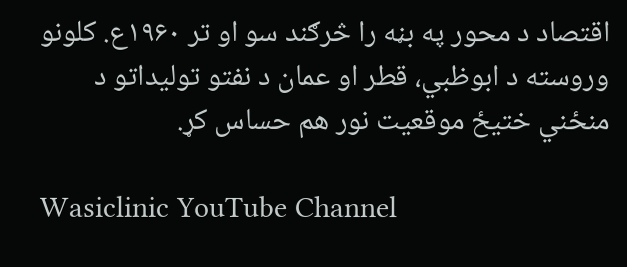اقتصاد د محور په بڼه را څرګند سو او تر ۱۹۶۰ع. كلونو وروسته د ابوظبي، قطر او عمان د نفتو توليداتو د منځني ختيځ موقعيت نور هم حساس كړ.

Wasiclinic YouTube Channel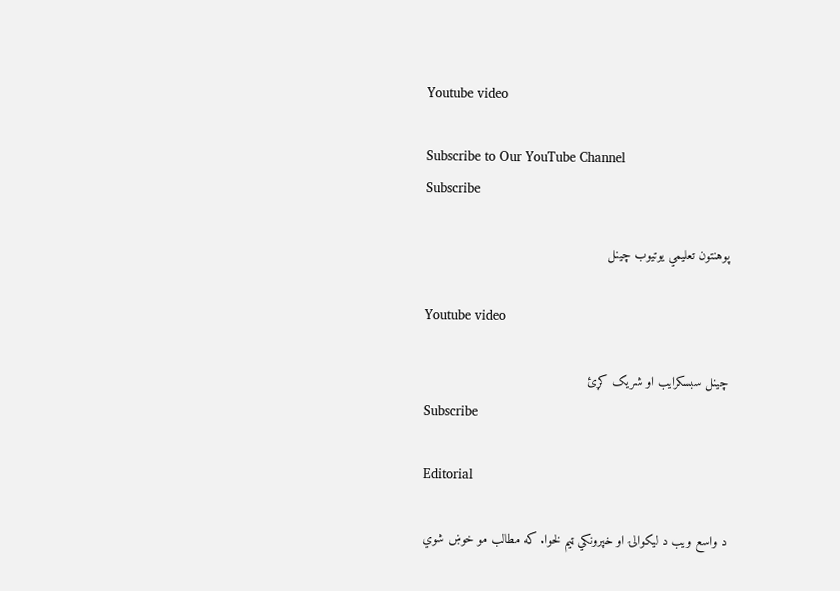Youtube video

Subscribe to Our YouTube Channel
Subscribe

پوهنتون تعلیمي یوتیوب چینل

Youtube video

چینل سبسکرایب او شریک کړئ
Subscribe

Editorial

د واسع ویب د لیکوالۍ او خپرونکي ټیم لخوا. که مطالب مو خوښ شوي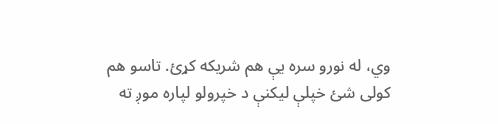وي، له نورو سره یې هم شریکه کړئ. تاسو هم کولی شئ خپلې لیکنې د خپرولو لپاره موږ ته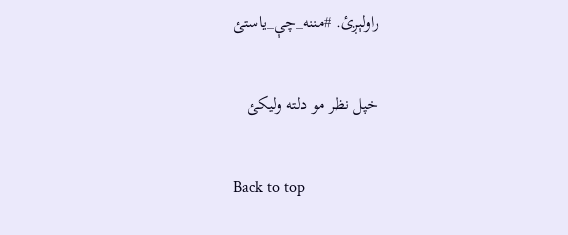راولېږئ. #مننه_چې_یاستئ

خپل نظر مو دلته ولیکئ

Back to top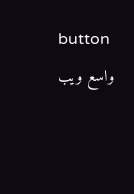button
واسع ویب